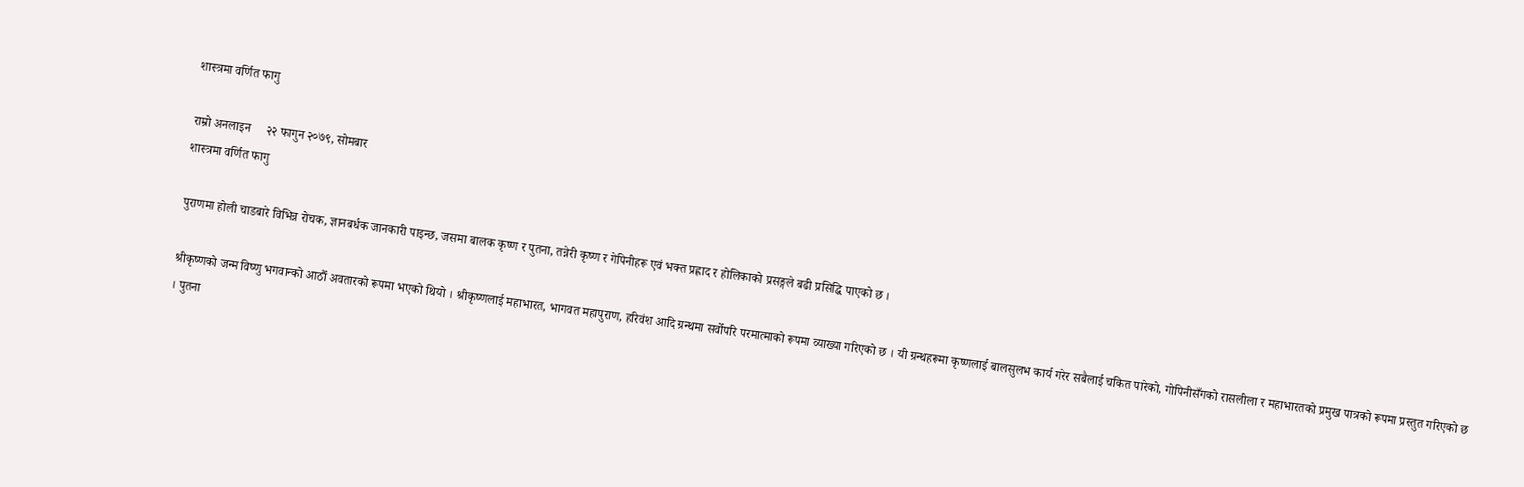शास्त्रमा वर्णित फागु

राम्रो अनलाइन     २२ फागुन २०७९, सोमबार
शास्त्रमा वर्णित फागु

पुराणमा होली चाडबारे विभिन्न रोचक, ज्ञानबर्धक जानकारी पाइन्छ, जसमा बालक कृष्ण र पुतना, तन्नेरी कृष्ण र गेपिनीहरू एवं भक्त प्रह्लाद र होलिकाको प्रसङ्गले बढी प्रसिद्धि पाएको छ ।

श्रीकृष्णको जन्म विष्णु भगवान्को आठौँ अवतारको रूपमा भएको थियो । श्रीकृष्णलाई महाभारत, भागवत महापुराण, हरिवंश आदि ग्रन्थमा सर्वोपरि परमात्माको रूपमा व्याख्या गरिएको छ । यी ग्रन्थहरूमा कृष्णलाई बालसुलभ कार्य गरेर सबैलाई चकित पारेको, गोपिनीसँगको रासलीला र महाभारतको प्रमुख पात्रको रूपमा प्रस्तुत गरिएको छ । पुतना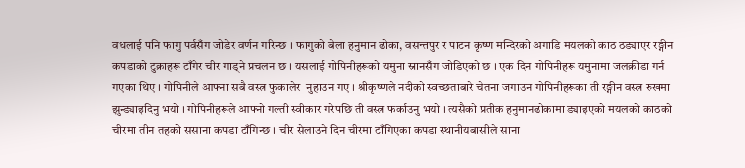वधलाई पनि फागु पर्वसँग जोडेर वर्णन गरिन्छ । फागुको बेला हनुमान ढोका, वसन्तपुर र पाटन कृष्ण मन्दिरको अगाडि मयलको काठ ठड्याएर रङ्गीन कपडाको टुक्राहरू टाँगेर चीर गाड्ने प्रचलन छ । यसलाई गोपिनीहरूको यमुना स्नानसँग जोडिएको छ । एक दिन गोपिनीहरू यमुनामा जलक्रीडा गर्न गएका थिए । गोपिनीले आफ्ना सबै वस्त्र फुकालेर  नुहाउन गए । श्रीकृष्णले नदीको स्वच्छताबारे चेतना जगाउन गोपिनीहरूका ती रङ्गीन वस्त्र रुखमा झुन्ड्याइदिनु भयो । गोपिनीहरूले आफ्नो गल्ती स्वीकार गरेपछि ती वस्त्र फर्काउनु भयो । त्यसैको प्रतीक हनुमानढोकामा ड्याइएको मयलको काठको चीरमा तीन तहको ससाना कपडा टाँगिन्छ । चीर सेलाउने दिन चीरमा टाँगिएका कपडा स्थानीयबासीले साना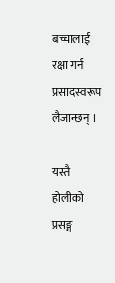बच्चालाई रक्षा गर्न प्रसादस्वरूप लैजान्छन् ।

यस्तै होलीको प्रसङ्ग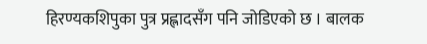हिरण्यकशिपुका पुत्र प्रह्लादसँग पनि जोडिएको छ । बालक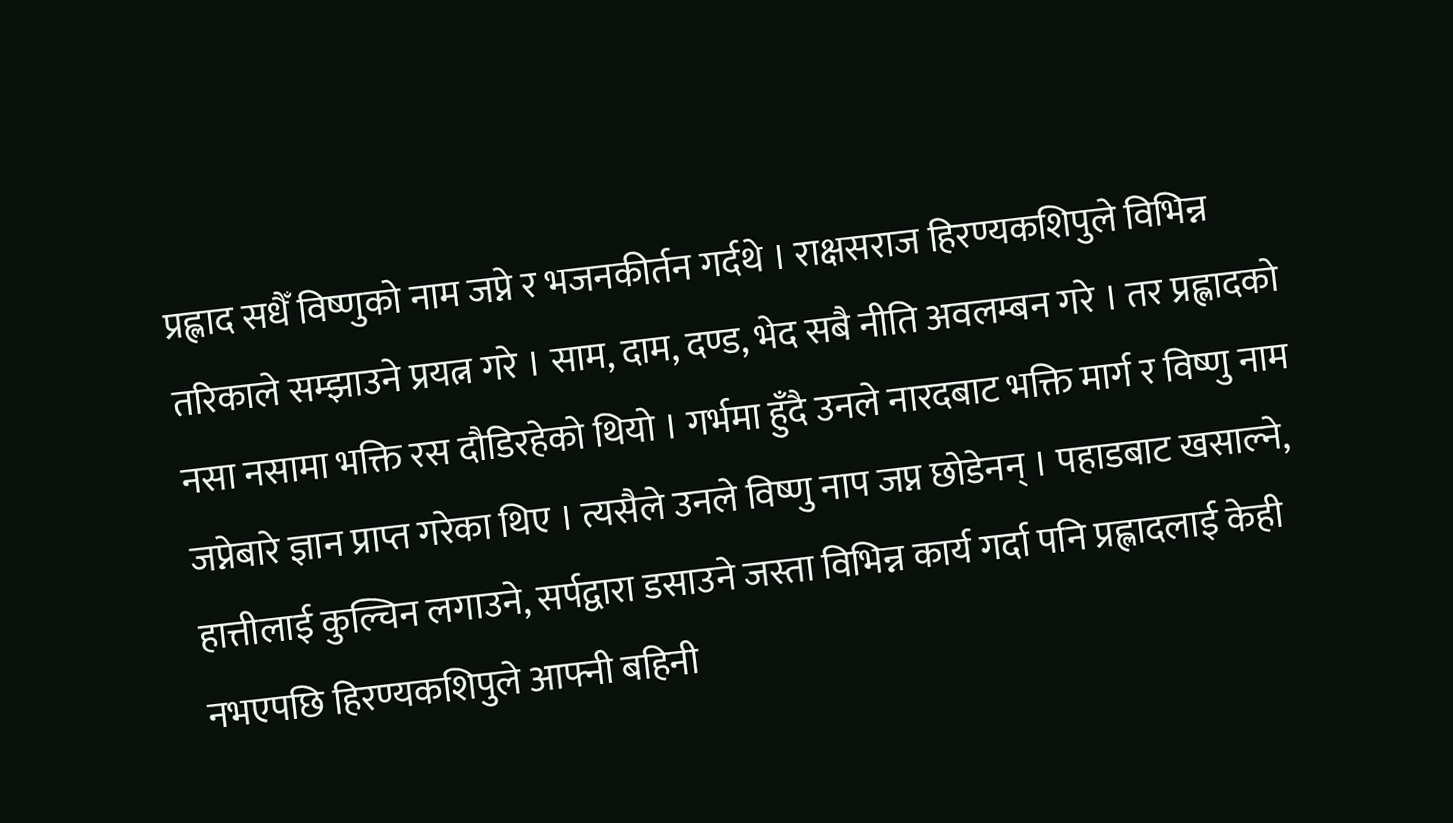प्रह्लाद सधैँ विष्णुको नाम जप्ने र भजनकीर्तन गर्दथे । राक्षसराज हिरण्यकशिपुले विभिन्न तरिकाले सम्झाउने प्रयत्न गरे । साम, दाम, दण्ड, भेद सबै नीति अवलम्बन गरे । तर प्रह्लादको नसा नसामा भक्ति रस दौडिरहेको थियो । गर्भमा हुँदै उनले नारदबाट भक्ति मार्ग र विष्णु नाम जप्नेबारे ज्ञान प्राप्त गरेका थिए । त्यसैले उनले विष्णु नाप जप्न छोडेनन् । पहाडबाट खसाल्ने, हात्तीलाई कुल्चिन लगाउने, सर्पद्वारा डसाउने जस्ता विभिन्न कार्य गर्दा पनि प्रह्लादलाई केही नभएपछि हिरण्यकशिपुले आफ्नी बहिनी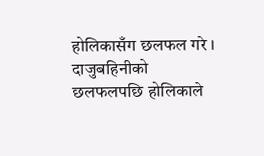होलिकासँग छलफल गरे । दाजुबहिनीको छलफलपछि होलिकाले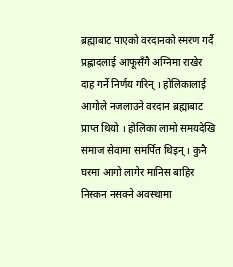ब्रह्माबाट पाएको वरदानको स्मरण गर्दै प्रह्लादलाई आफूसँगै अग्निमा राखेर दाह गर्ने निर्णय गरिन् । होलिकालाई आगोले नजलाउने वरदान ब्रह्माबाट प्राप्त थियो । होलिका लामो समयदेखि समाज सेवामा समर्पित थिइन् । कुनै घरमा आगो लागेर मानिस बाहिर निस्कन नसक्ने अवस्थामा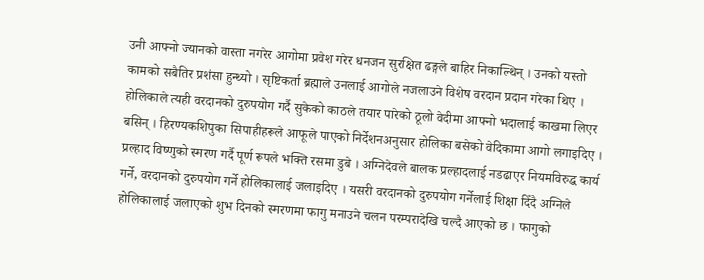उनी आफ्नो ज्यानको वास्ता नगरेर आगोमा प्रवेश गरेर धनजन सुरक्षित ढङ्गले बाहिर निकाल्थिन् । उनको यस्तो कामको सबैतिर प्रशंसा हुन्थ्यो । सृष्टिकर्ता ब्रह्माले उनलाई आगोले नजलाउने विशेष वरदान प्रदान गरेका थिए । होलिकाले त्यही वरदानको दुरुपयोग गर्दै सुकेको काठले तयार पारेको ठूलो वेदीमा आफ्नो भदालाई काखमा लिएर बसिन् । हिरण्यकशिपुका सिपाहीहरूले आफूले पाएको निर्देशनअनुसार होलिका बसेको वेदिकामा आगो लगाइदिए । प्रल्हाद विष्णुको स्मरण गर्दै पूर्ण रूपले भक्ति रसमा डुबे । अग्निदेवले बालक प्रल्हादलाई नडढाएर नियमविरुद्ध कार्य गर्ने, वरदानको दुरुपयोग गर्ने होलिकालाई जलाइदिए । यसरी वरदानको दुरुपयोग गर्नेलाई शिक्षा दिँदै अग्निले होलिकालाई जलाएको शुभ दिनको स्मरणमा फागु मनाउने चलन परम्परादेखि चल्दै आएको छ । फागुको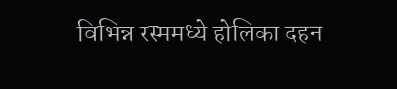विभिन्न रस्ममध्ये होलिका दहन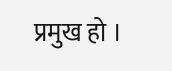प्रमुख हो ।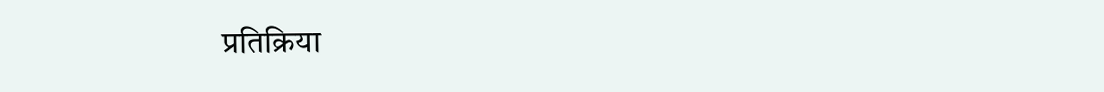प्रतिक्रिया